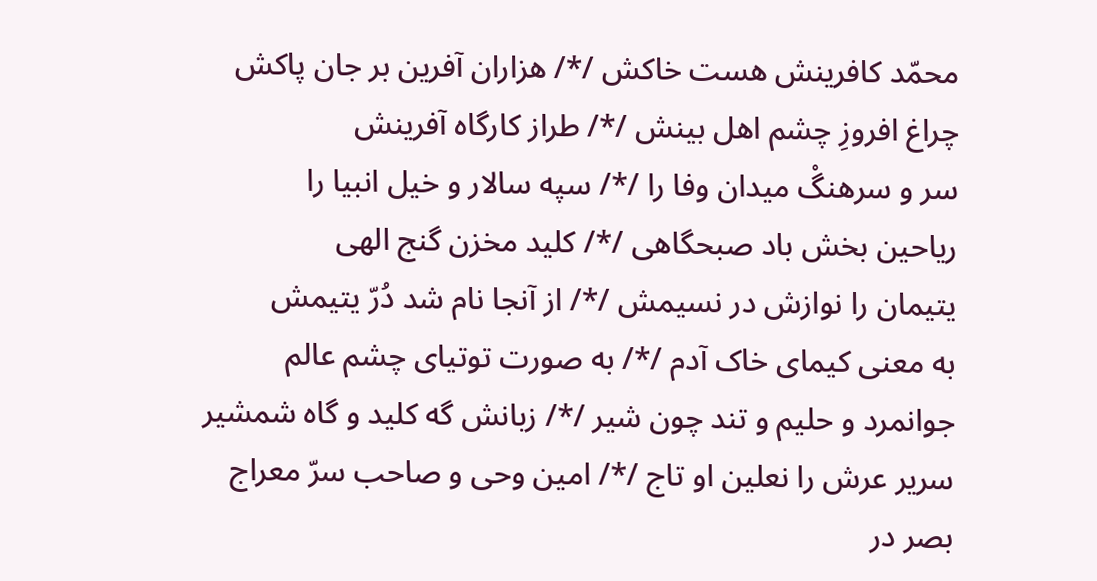محمّد کافرینش هست خاکش /*/ هزاران آفرین بر جان پاکش
چراغ افروزِ چشم اهل بینش /*/ طراز کارگاه آفرینش
سر و سرهنگْ میدان وفا را /*/ سپه سالار و خیل انبیا را
ریاحین بخش باد صبحگاهی /*/ کلید مخزن گنج الهی
یتیمان را نوازش در نسیمش /*/ از آنجا نام شد دُرّ یتیمش
به معنی کیمای خاک آدم /*/ به صورت توتیای چشم عالم
جوانمرد و حلیم و تند چون شیر /*/ زبانش گه کلید و گاه شمشیر
سریر عرش را نعلین او تاج /*/ امین وحی و صاحب سرّ معراج
بصر در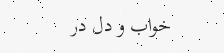خواب و دل در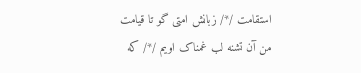استقامت /*/ زبانش امتی گو تا قیامت
من آن تشنه لب غمناک اویم /*/ که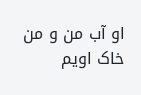او آب من و من خاک اویم